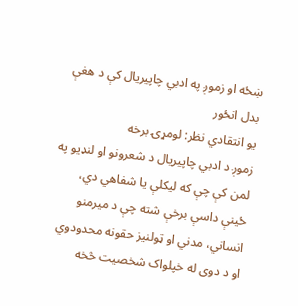ښځه او زموږ په ادبي چاپیریال کې د هغې بدل انځور
یو انتقادي نظر: لومړۍ برخه
زموږ د ادبي چاپیریال د شعرونو او لنډیو په لمن کې چې که لیکلې یا شفاهي دي، ځینې داسې برخې شته چې د میرمنو انساني، مدني او ټولنیز حقونه محدودوي او د دوی له خپلواک شخصیت څخه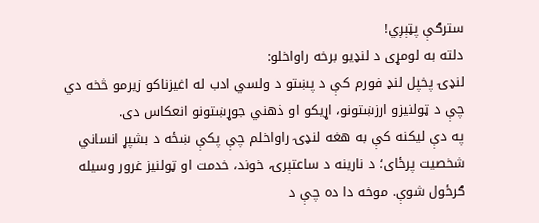سترګې پټېږي!
دلته به لومړی د لنډیو برخه راواخلو:
لنډۍ پخپل لنډ فورم کې د پښتو د ولسي ادب له اغیزناکو زیرمو څخه دي چې د ټولنیزو ارزښتونو، اړیکو او ذهني جوړښتونو انعکاس دی.
په دې لیکنه کې به هغه لنډۍ راواخلم چې پکې ښځه د بشپړ انساني شخصیت پرځای؛ د نارینه د ساعتېرۍ، خوند، خدمت او ټولنیز غرور وسیله ګرځول شوې. موخه دا ده چې د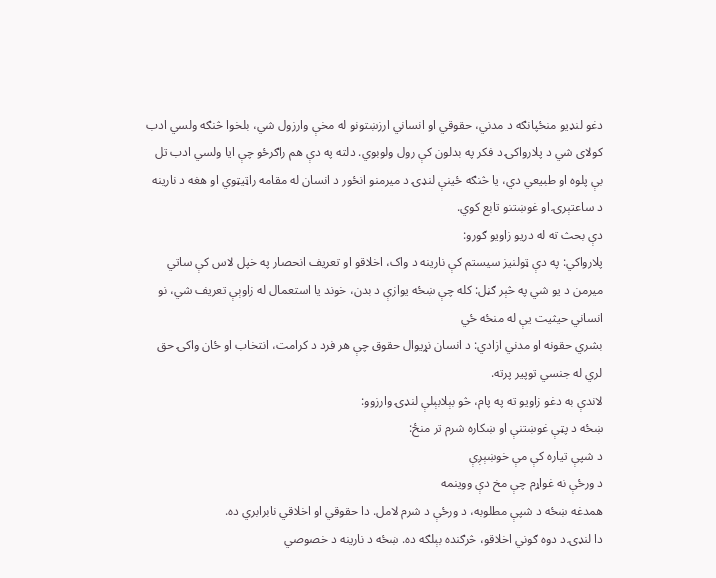دغو لنډیو منځپانګه د مدني، حقوقي او انساني ارزښتونو له مخې وارزول شي، بلخوا څنګه ولسي ادب کولای شي د پلارواکۍ د فکر په بدلون کې رول ولوبوي. دلته په دې هم راګرځو چې ایا ولسي ادب تل بې پلوه او طبیعي دي، یا څنګه ځینې لنډۍ د میرمنو انځور د انسان له مقامه راټيټوي او هغه د نارینه د ساعتېرۍ او غوښتنو تابع کوي.
دې بحث ته له دریو زاویو ګورو:
پلارواکي: په دې ټولنیز سیستم کې نارینه د واک، اخلاقو او تعریف انحصار په خپل لاس کې ساتي
میرمن د یو شي په څېر ګڼل: کله چې ښځه یوازې د بدن، خوند یا استعمال له زاوېې تعریف شي، نو انساني حیثیت یې له منځه ځي
بشري حقونه او مدني ازادي: د انسان نړیوال حقوق چې هر فرد د کرامت، انتخاب او ځان واکۍ حق لري له جنسي توپیر پرته.
لاندې به دغو زاویو ته په پام، څو بېلابېلې لنډۍ وارزوو:
ښځه د پټې غوښتنې او ښکاره شرم تر منځ:
د شپې تیاره کې مې خوښېږې
د ورځې نه غواړم چې مخ دې ووینمه
همدغه ښځه د شپې مطلوبه، د ورځې د شرم لامل. دا حقوقي او اخلاقي نابرابري ده.
دا لنډۍ د دوه ګوني اخلاقو، څرګنده بېلګه ده. ښځه د نارینه د خصوصي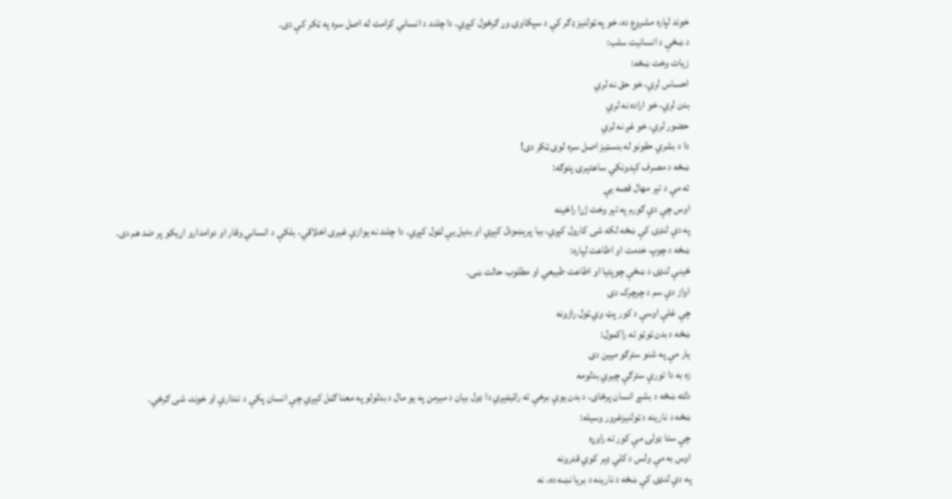خوند لپاره مشروع ده، خو په ټولنیز ډګر کې د سپکاوۍ وړ ګرځول کېږي. دا چلند د انساني کرامت له اصل سره په ټکر کې دی.
د ښځې د انسانیت سلب:
زیات وخت ښځه:
احساس لري، خو حق نه لري
بدن لري، خو اراده نه لري
حضور لري، خو غږ نه لري
دا د بشري حقونو له بنسټیز اصل سره لوی ټکر دی!
ښځه د مصرف کېدونکي ساعتېرۍ پتوګه:
ته مې د تېر مهال قصه یې
اوس چې دې ګورم په تېر وخت ژړا راځینه
په دې لنډۍ کې ښځه لکه شی کارول کېږي، بیا پرېښودل کېږي او بدیل یې لټول کېږي. دا چلند نه یوازې غیری اخلاقي، بلکې د انساني وقار او دوامدارو اړیکو پر ضد هم دی.
ښځه د چوپ خدمت او اطاعت لپاره:
ځینې لنډۍ د ښځې چوپتیا او اطاعت طبیعي او مطلوب حالت ښۍ.
اواز دې سم د چرچرک دی
چې غلې اوسې د کور پټ وي ټول رازونه
ښځه د بدن ټوټو ته راکمول:
یار مې په شنو سترګو میین دی
زه به دا تورې سترګې چیري بدلومه
دلته ښځه د بشپړ انسان پرځای، د بدن یوې برخې ته راټيټېږي دا ډول بیان د میرمن په یو مال د بدلولو په معنا ګڼل کېږي چې انسان پکې د نندارې او خوند، شی ګرځي.
ښځه د نارینه د ټولنیزغرور وسیله:
چې ستا ډولۍ مې کور ته راوړه
اوس به مې ولس د کلي ډېر کوي قدرونه
په دې لنډۍ کې ښځه د نارینه د بریا نښه ده، نه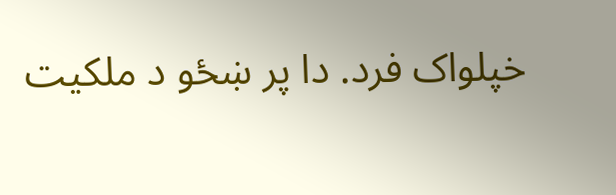خپلواک فرد. دا پر ښځو د ملکیت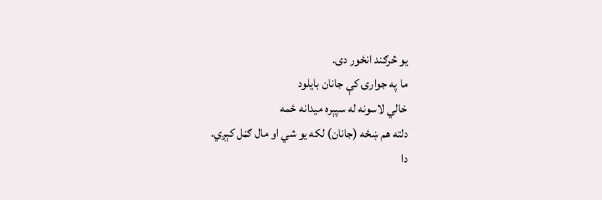یو څرګند انځور دی.
ما په جوارۍ کې جانان بايلود
خالي لاسونه له سپېره ميدانه ځمه
دلته هم ښځه (جانان) لکه یو شي او مال ګڼل کېږي.
دا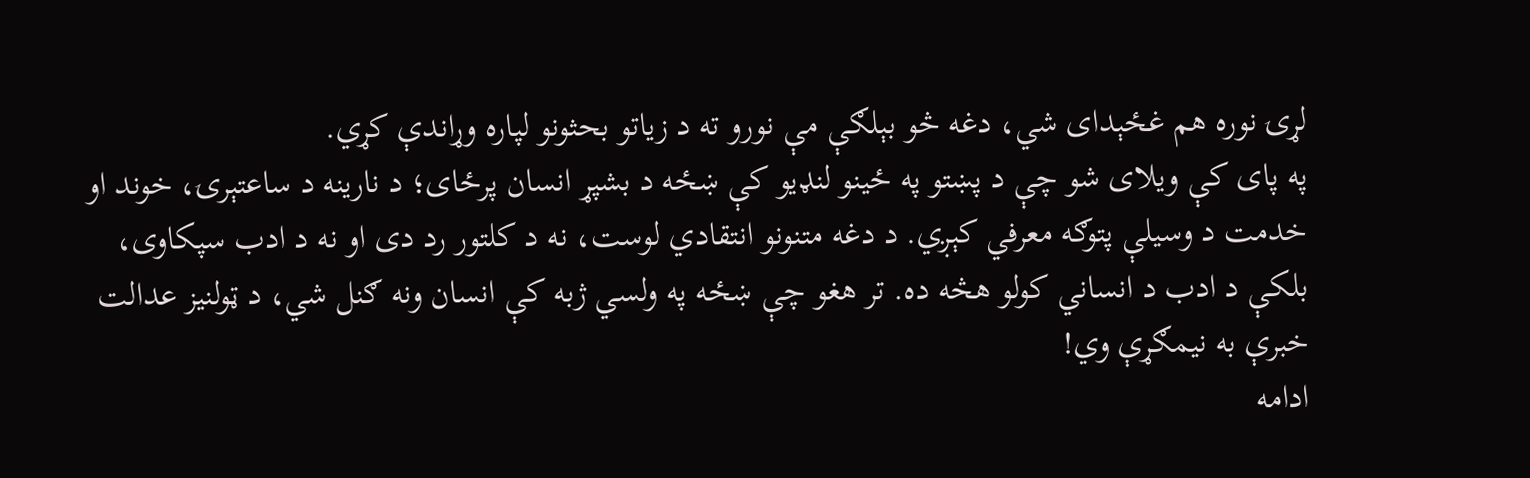لړۍ نوره هم غځېدای شي، دغه څو بېلګې مې نورو ته د زیاتو بحثونو لپاره وړاندې کړي.
په پای کې ویلای شو چې د پښتو په ځینو لنډیو کې ښځه د بشپړ انسان پرځای؛ د نارینه د ساعتېرۍ، خوند او خدمت د وسیلې پتوګه معرفي کېږي. د دغه متنونو انتقادي لوست، نه د کلتور رد دی او نه د ادب سپکاوی، بلکې د ادب د انساني کولو هڅه ده. تر هغو چې ښځه په ولسي ژبه کې انسان ونه ګنل شي، د ټولنیز عدالت خبرې به نیمګړې وي!
ادامه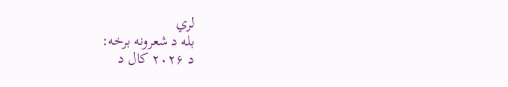لري
بله د شعرونه برخه:
د ۲۰۲۶ کال د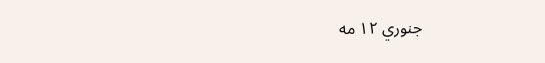جنوري ۱۲ مه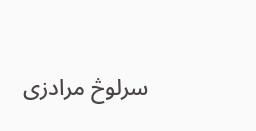سرلوڅ مرادزی